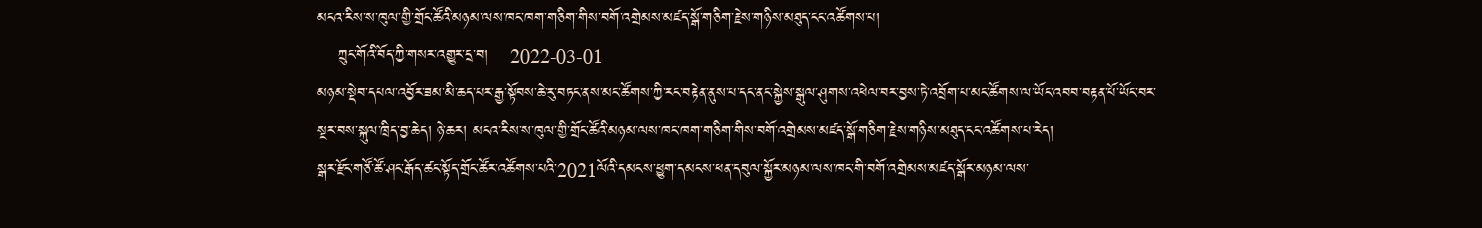མངའ་རིས་ས་ཁུལ་གྱི་གྲོང་ཚོའི་མཉམ་ལས་ཁང་ཁག་གཅིག་གིས་བགོ་འགྲེམས་མཛད་སྒོ་གཅིག་རྗེས་གཉིས་མཐུད་ངང་འཚོགས་པ།
    ཀྲུང་གོའི་བོད་ཀྱི་གསར་འགྱུར་དྲ་བ།    2022-03-01
མཉམ་སྡེབ་དཔལ་འབྱོར་ཟམ་མི་ཆད་པར་རྒྱ་སྟོབས་ཆེ་རུ་བཏང་ནས་མང་ཚོགས་ཀྱི་རང་བརྟེན་ནུས་པ་དང་ནང་སྐྱེས་སྒུལ་ཤུགས་འཕེལ་བར་བྱས་ཏེ་འབྲོག་པ་མང་ཚོགས་ལ་ཡོང་འབབ་བརྟན་པོ་ཡོང་བར་སྔར་བས་སྐུལ་ཁྲིད་བྱ་ཆེད། ཉེ་ཆར། མངའ་རིས་ས་ཁུལ་གྱི་གྲོང་ཚོའི་མཉམ་ལས་ཁང་ཁག་གཅིག་གིས་བགོ་འགྲེམས་མཛད་སྒོ་གཅིག་རྗེས་གཉིས་མཐུད་ངང་འཚོགས་པ་རེད།
སྒར་རྫོང་གཙོ་ཚོ་ཤང་རྒོད་ཚང་སྟོད་གྲོང་ཚོར་འཚོགས་པའི་2021ལོའི་དམངས་ཕྱུག་དམངས་ཕན་དབུལ་སྐྱོར་མཉམ་ལས་ཁང་གི་བགོ་འགྲེམས་མཛད་སྒོར་མཉམ་ལས་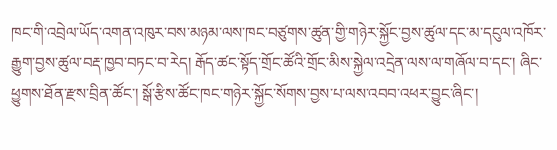ཁང་གི་འབྲེལ་ཡོད་འགན་འཁུར་བས་མཉམ་ལས་ཁང་བཙུགས་ཚུན་གྱི་གཉེར་སྐྱོང་བྱས་ཚུལ་དང་མ་དངུལ་འཁོར་རྒྱུག་བྱས་ཚུལ་བརྡ་ཁྱབ་བཏང་བ་རེད། རྒོད་ཚང་སྟོད་གྲོང་ཚོའི་གྲོང་མིས་སྐྱེལ་འདྲེན་ལས་ལ་གཞོལ་བ་དང་། ཞིང་ཕྱུགས་ཐོན་རྫས་བྲིན་ཚོང་། སྒོ་རྩིས་ཚོང་ཁང་གཉེར་སྐྱོང་སོགས་བྱས་པ་ལས་འབབ་འཕར་བྱུང་ཞིང་།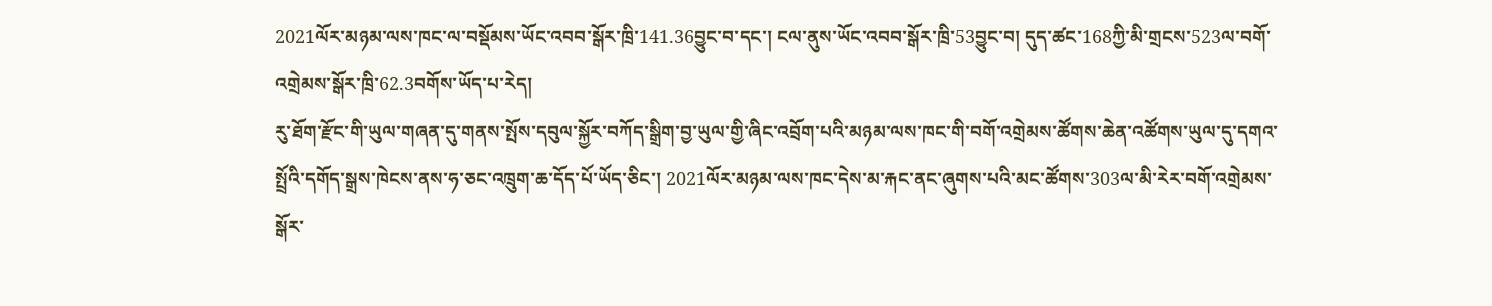2021ལོར་མཉམ་ལས་ཁང་ལ་བསྡོམས་ཡོང་འབབ་སྒོར་ཁྲི་141.36བྱུང་བ་དང་། ངལ་ནུས་ཡོང་འབབ་སྒོར་ཁྲི་53བྱུང་བ། དུད་ཚང་168ཀྱི་མི་གྲངས་523ལ་བགོ་འགྲེམས་སྒོར་ཁྲི་62.3བགོས་ཡོད་པ་རེད།
རུ་ཐོག་རྫོང་གི་ཡུལ་གཞན་དུ་གནས་སྤོས་དབུལ་སྐྱོར་བཀོད་སྒྲིག་བྱ་ཡུལ་གྱི་ཞིང་འབྲོག་པའི་མཉམ་ལས་ཁང་གི་བགོ་འགྲེམས་ཚོགས་ཆེན་འཚོགས་ཡུལ་དུ་དགའ་སྤྲོའི་དགོད་སྒྲས་ཁེངས་ནས་ཧ་ཅང་འཁྲུག་ཆ་དོད་པོ་ཡོད་ཅིང་། 2021ལོར་མཉམ་ལས་ཁང་དེས་མ་རྐང་ནང་ཞུགས་པའི་མང་ཚོགས་303ལ་མི་རེར་བགོ་འགྲེམས་སྒོར་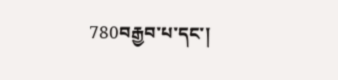780བརྒྱབ་པ་དང་།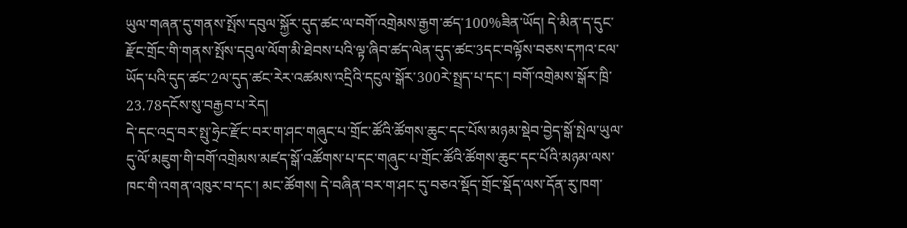ཡུལ་གཞན་དུ་གནས་སྤོས་དབུལ་སྐྱོར་དུད་ཚང་ལ་བགོ་འགྲེམས་རྒྱག་ཚད་100%ཟིན་ཡོད། དེ་མིན་ད་དུང་རྫོང་གྲོང་གི་གནས་སྤོས་དབུལ་ལོག་མི་ཐེབས་པའི་ལྟ་ཞིབ་ཚད་ལེན་དུད་ཚང་3དང་བལྟོས་བཅས་དཀའ་ངལ་ཡོད་པའི་དུད་ཚང་2ལ་དུད་ཚང་རེར་འཚམས་འདྲིའི་དངུལ་སྒོར་300རེ་སྤྲད་པ་དང་། བགོ་འགྲེམས་སྒོར་ཁྲི་23.78དངོས་སུ་བརྒྱབ་པ་རེད།
དེ་དང་འདྲ་བར་སྤུ་ཧྲེང་རྫོང་བར་ག་ཤང་གཞུང་པ་གྲོང་ཚོའི་ཚོགས་ཆུང་དང་པོས་མཉམ་སྡེབ་བྱེད་སྒོ་སྤེལ་ཡུལ་དུ་ལོ་མཇུག་གི་བགོ་འགྲེམས་མཛད་སྒོ་འཚོགས་པ་དང་གཞུང་པ་གྲོང་ཚོའི་ཚོགས་ཆུང་དང་པོའི་མཉམ་ལས་ཁང་གི་འགན་འཁུར་བ་དང་། མང་ཚོགས། དེ་བཞིན་བར་ག་ཤང་དུ་བཅའ་སྡོད་གྲོང་སྡོད་ལས་དོན་རུ་ཁག་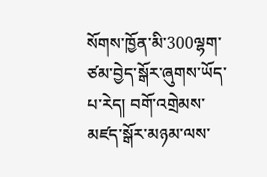སོགས་ཁྱོན་མི་300ལྷག་ཙམ་བྱེད་སྒོར་ཞུགས་ཡོད་པ་རེད། བགོ་འགྲེམས་མཛད་སྒོར་མཉམ་ལས་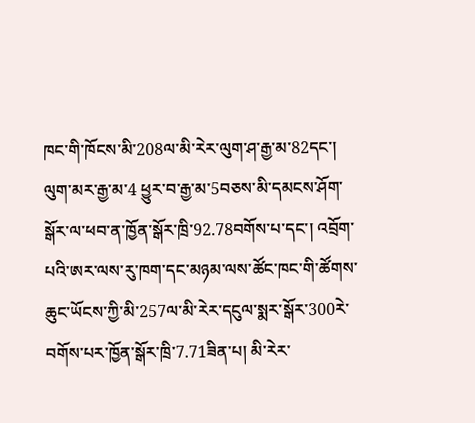ཁང་གི་ཁོངས་མི་208ལ་མི་རེར་ལུག་ཤ་རྒྱ་མ་82དང་། ལུག་མར་རྒྱ་མ་4 ཕྱུར་བ་རྒྱ་མ་5བཅས་མི་དམངས་ཤོག་སྒོར་ལ་ཕབ་ན་ཁྱོན་སྒོར་ཁྲི་92.78བགོས་པ་དང་། འབྲོག་པའི་ཨར་ལས་རུ་ཁག་དང་མཉམ་ལས་ཚོང་ཁང་གི་ཚོགས་ཆུང་ཡོངས་ཀྱི་མི་257ལ་མི་རེར་དངུལ་སྨར་སྒོར་300རེ་བགོས་པར་ཁྱོན་སྒོར་ཁྲི་7.71ཟིན་པ། མི་རེར་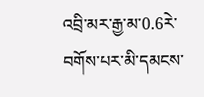འབྲི་མར་རྒྱ་མ་0.6རེ་བགོས་པར་མི་དམངས་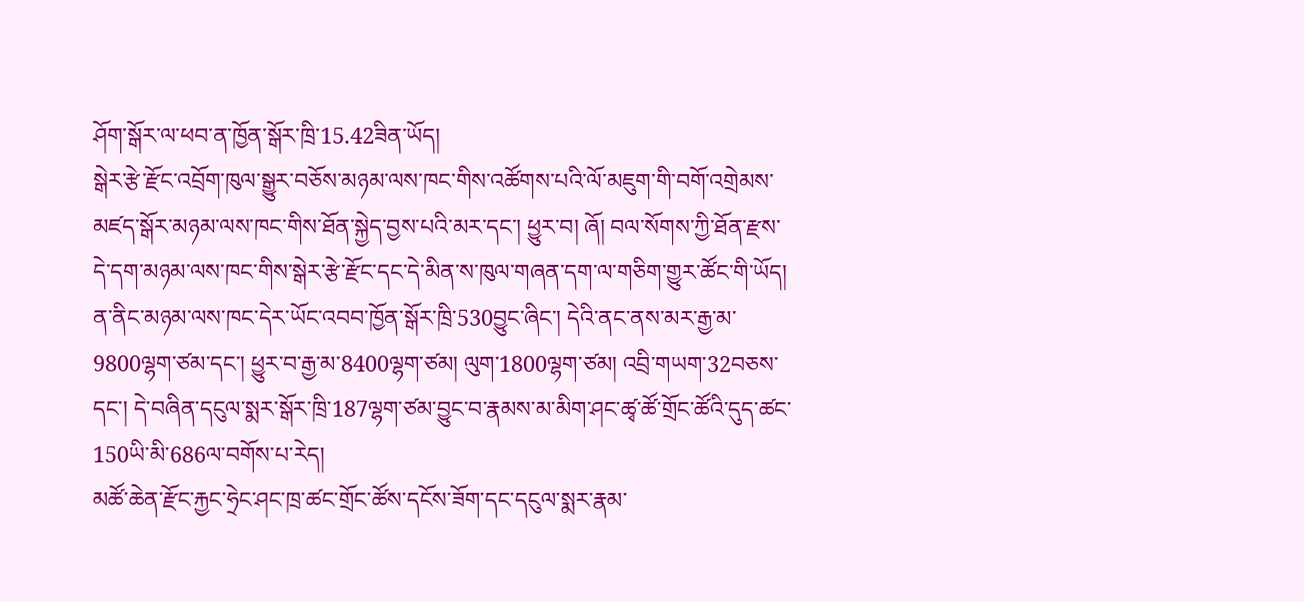ཤོག་སྒོར་ལ་ཕབ་ན་ཁྱོན་སྒོར་ཁྲི་15.42ཟིན་ཡོད།
སྒེར་རྩེ་རྫོང་འབྲོག་ཁུལ་སྒྱུར་བཅོས་མཉམ་ལས་ཁང་གིས་འཚོགས་པའི་ལོ་མཇུག་གི་བགོ་འགྲེམས་མཛད་སྒོར་མཉམ་ལས་ཁང་གིས་ཐོན་སྐྱེད་བྱས་པའི་མར་དང་། ཕྱུར་བ། ཞོ། བལ་སོགས་ཀྱི་ཐོན་རྫས་དེ་དག་མཉམ་ལས་ཁང་གིས་སྒེར་རྩེ་རྫོང་དང་དེ་མིན་ས་ཁུལ་གཞན་དག་ལ་གཅིག་གྱུར་ཚོང་གི་ཡོད། ན་ནིང་མཉམ་ལས་ཁང་དེར་ཡོང་འབབ་ཁྱོན་སྒོར་ཁྲི་530བྱུང་ཞིང་། དེའི་ནང་ནས་མར་རྒྱ་མ་9800ལྷག་ཙམ་དང་། ཕྱུར་བ་རྒྱ་མ་8400ལྷག་ཙམ། ལུག་1800ལྷག་ཙམ། འབྲི་གཡག་32བཅས་དང་། དེ་བཞིན་དངུལ་སྨར་སྒོར་ཁྲི་187ལྷག་ཙམ་བྱུང་བ་རྣམས་མ་མིག་ཤང་ཚྭ་ཚོ་གྲོང་ཚོའི་དུད་ཚང་150ཡི་མི་686ལ་བགོས་པ་རེད།
མཚོ་ཆེན་རྫོང་རྐྱང་ཧྲེང་ཤང་ཁྲ་ཚང་གྲོང་ཚོས་དངོས་ཟོག་དང་དངུལ་སྨར་རྣམ་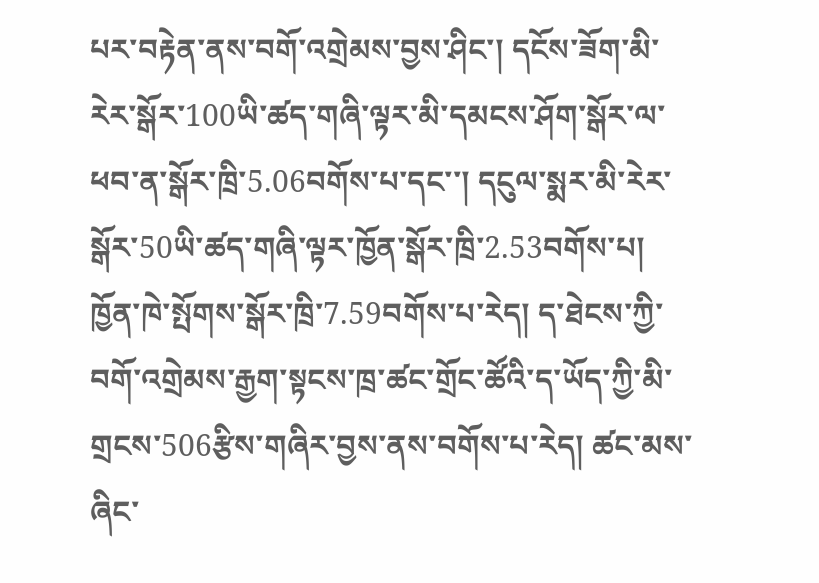པར་བརྟེན་ནས་བགོ་འགྲེམས་བྱས་ཤིང་། དངོས་ཟོག་མི་རེར་སྒོར་100ཡི་ཚད་གཞི་ལྟར་མི་དམངས་ཤོག་སྒོར་ལ་ཕབ་ན་སྒོར་ཁྲི་5.06བགོས་པ་དང་་། དངུལ་སྨར་མི་རེར་སྒོར་50ཡི་ཚད་གཞི་ལྟར་ཁྱོན་སྒོར་ཁྲི་2.53བགོས་པ། ཁྱོན་ཁེ་སྤོགས་སྒོར་ཁྲི་7.59བགོས་པ་རེད། ད་ཐེངས་ཀྱི་བགོ་འགྲེམས་རྒྱག་སྟངས་ཁྲ་ཚང་གྲོང་ཚོའི་ད་ཡོད་ཀྱི་མི་གྲངས་506རྩིས་གཞིར་བྱས་ནས་བགོས་པ་རེད། ཚང་མས་ཞིང་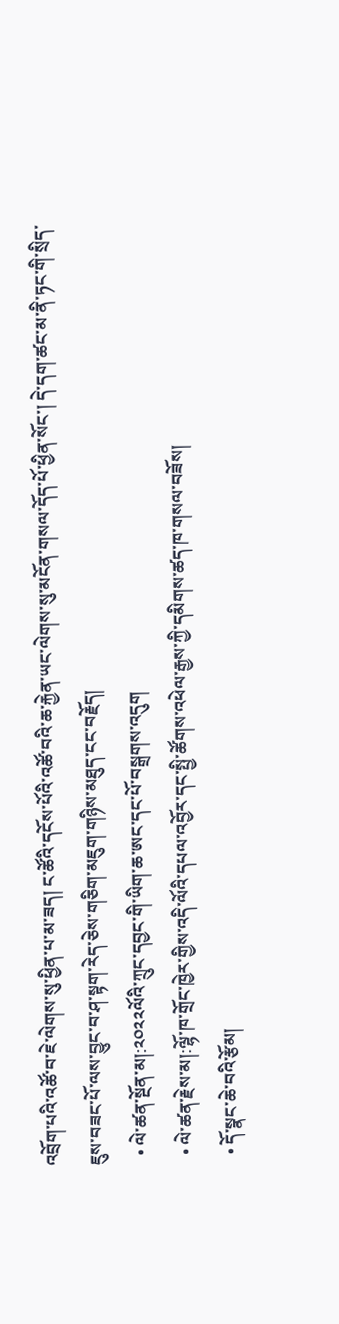འབྲོག་པའི་འཚོ་བ་ཇེ་ལེགས་སུ་ཕྱིན་པ་མ་ཟད། ང་ཚོའི་དངོས་པོའི་འཚོ་བའི་ཆ་རྐྱེན་ཡང་ལེགས་སུ་མངོན་གསལ་དོད་པོ་ཕྱིན་སོང་། དེ་དག་ཚང་མ་ནི་ཏང་གི་སྲིད་ཇུས་བཟང་པོ་ལས་བྱུང་བ་ཤ་སྟག་རེད་ཅེས་གཅིག་མཇུག་གཉིས་མཐུད་ངང་བརྗོད།
  • ལེ་ཚན་སྔོན་མ།:༢༠༢༢ལོའི་ཀྲུང་དབྱང་གི་ཡིག་ཆ་ཨང་དང་པོ་བསྒྲགས་འདུག
  • ལེ་ཚན་རྗེས་མ།:ལྷོ་ཁ་གྲོང་ཁྱེར་གྱིས་འདི་ལོའི་དཔལ་འབྱོར་དང་སྤྱི་ཚོགས་འཕེལ་རྒྱས་ཀྱི་དམིགས་ཚད་ཁ་གསལ་བཟོས།
  • དོ་སྣང་ཆེ་བའི་རྩོམ།